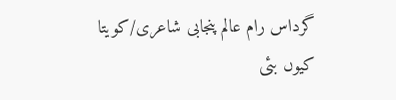گرداس رام عالم پنجابی شاعری/کویتا
کیوں بئی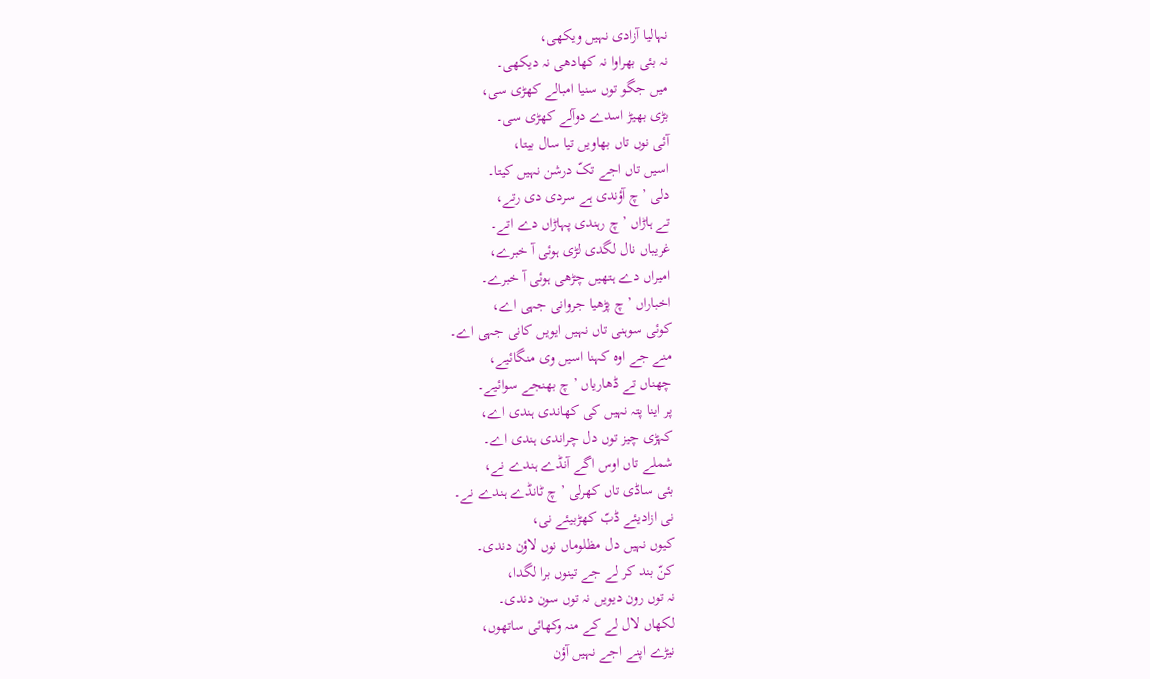نہالیا آزادی نہیں ویکھی،
نہ بئی بھراوا نہ کھادھی نہ دیکھی۔
میں جگو توں سنیا امبالے کھڑی سی،
بڑی بھیڑ اسدے دوآلے کھڑی سی۔
آئی نوں تاں بھاویں تیا سال بیتا،
اسیں تاں اجے تکّ درشن نہیں کیتا۔
دلی ’چ آؤندی ہے سردی دی رتے،
تے ہاڑاں ’چ رہندی پہاڑاں دے اتے۔
غریباں نال لگدی لڑی ہوئی آ خبرے،
امیراں دے ہتھیں چڑھی ہوئی آ خبرے۔
اخباراں ’چ پڑھیا جروانی جہی اے،
کوئی سوہنی تاں نہیں ایویں کانی جہی اے۔
منے جے اوہ کہنا اسیں وی منگائیے،
چھناں تے ڈھاریاں ’چ بھنجے سوائیے۔
پر اینا پتہ نہیں کی کھاندی ہندی اے،
کہڑی چیز توں دل چراندی ہندی اے۔
شملے تاں اوس اگے آنڈے ہندے نے،
بئی ساڈی تاں کھرلی ’چ ٹانڈے ہندے نے۔
نی ازادیئے ڈبّ کھڑبیئے نی،
کیوں نہیں دل مظلوماں نوں لاؤن دندی۔
کنّ بند کر لے جے تینوں برا لگدا،
نہ توں رون دیویں نہ توں سون دندی۔
لکھاں لال لے کے منہ وکھائی ساتھوں،
نیڑے اپنے اجے نہیں آؤن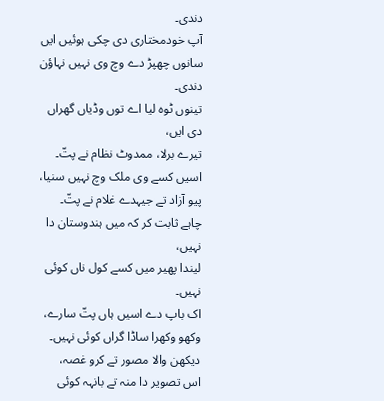دندی۔
آپ خودمختاری دی چکی ہوئیں ایں
سانوں چھپڑ دے وچ وی نہیں نہاؤن دندی۔
تینوں ٹوہ لیا اے توں وڈیاں گھراں دی ایں،
تیرے برلا، ممدوٹ نظام نے پتّ۔
اسیں کسے وی ملک وچ نہیں سنیا،
پیو آزاد تے جیہدے غلام نے پتّ۔
چاہے ثابت کر کہ میں ہندوستان دا نہیں،
لیندا پھیر میں کسے کول ناں کوئی نہیں۔
اک باپ دے اسیں ہاں پتّ سارے،
وکھو وکھرا ساڈا گراں کوئی نہیں۔
دیکھن والا مصور تے کرو غصہ،
اس تصویر دا منہ تے بانہہ کوئی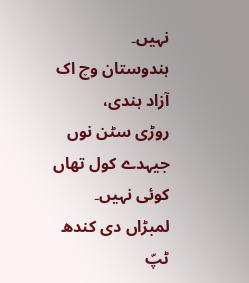نہیں۔
ہندوستان وچ اک آزاد ہندی،
روڑی سٹن نوں جیہدے کول تھاں کوئی نہیں۔
لمبڑاں دی کندھ ٹپّ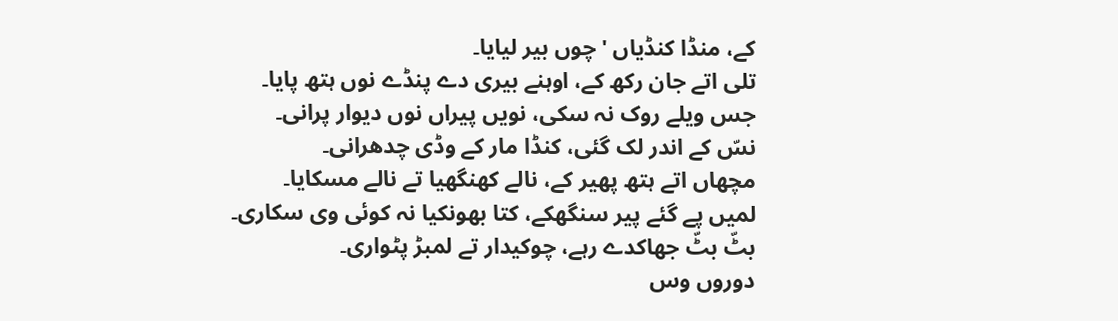کے، منڈا کنڈیاں 'چوں بیر لیایا۔
تلی اتے جان رکھ کے، اوہنے بیری دے پنڈے نوں ہتھ پایا۔
جس ویلے روک نہ سکی، نویں پیراں نوں دیوار پرانی۔
نسّ کے اندر لک گئی، کنڈا مار کے وڈی چدھرانی۔
مچھاں اتے ہتھ پھیر کے، نالے کھنگھیا تے نالے مسکایا۔
لمیں پے گئے پیر سنگھکے، کتا بھونکیا نہ کوئی وی سکاری۔
بٹّ بٹّ جھاکدے رہے، چوکیدار تے لمبڑ پٹواری۔
دوروں وس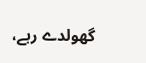گھولدے رہے،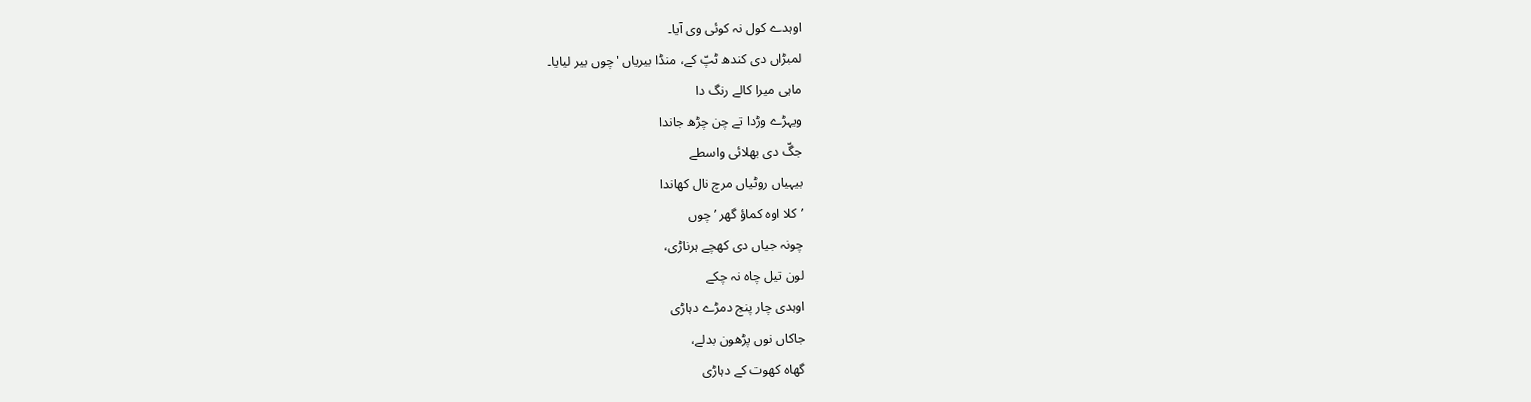اوہدے کول نہ کوئی وی آیا۔
لمبڑاں دی کندھ ٹپّ کے، منڈا بیریاں 'چوں بیر لیایا۔
ماہی میرا کالے رنگ دا
ویہڑے وڑدا تے چن چڑھ جاندا
جگّ دی بھلائی واسطے
بیہیاں روٹیاں مرچ نال کھاندا
’کلا اوہ کماؤ گھر ’چوں
چونہ جیاں دی کھچے ہرناڑی،
لون تیل چاہ نہ چکے
اوہدی چار پنج دمڑے دہاڑی
جاکاں نوں پڑھون بدلے،
گھاہ کھوت کے دہاڑی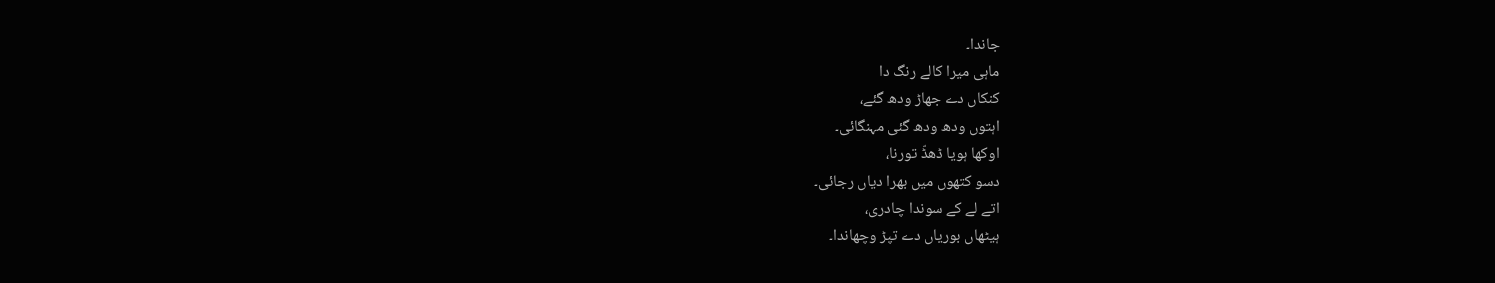جاندا۔
ماہی میرا کالے رنگ دا
کنکاں دے جھاڑ ودھ گئے،
اہتوں ودھ ودھ گئی مہنگائی۔
اوکھا ہویا ڈھڈّ تورنا،
دسو کتھوں میں بھرا دیاں رجائی۔
اتے لے کے سوندا چادری،
ہیٹھاں بوریاں دے تپڑ وچھاندا۔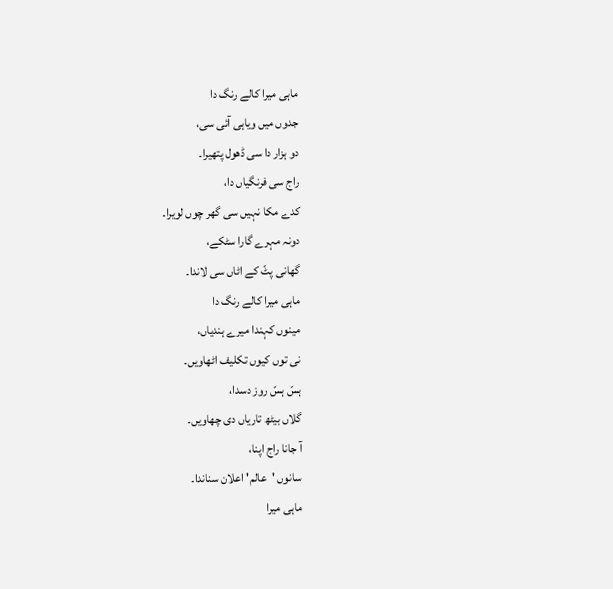ماہی میرا کالے رنگ دا
جدوں میں ویاہی آئی سی،
دو ہزار دا سی ڈھول پتھیرا۔
راج سی فرنگیاں دا،
کدے مکا نہیں سی گھر چوں لویرا۔
دونہ مہرے گارا سٹکے،
گھانی پٹّ کے اٹاں سی لاندا۔
ماہی میرا کالے رنگ دا
مینوں کہندا میرے ہندیاں،
نی توں کیوں تکلیف اٹھاویں۔
ہسّ ہسّ روز دسدا،
گلاں بیٹھ تاریاں دی چھاویں۔
آ جانا راج اپنا،
سانوں 'عالم' اعلان سناندا۔
ماہی میرا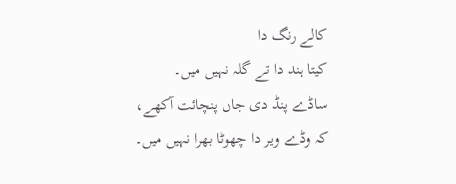کالے رنگ دا
کیتا ہند دا تے گلہ نہیں میں۔
ساڈے پنڈ دی جاں پنچائت آکھے،
کہ وڈے ویر دا چھوٹا بھرا نہیں میں۔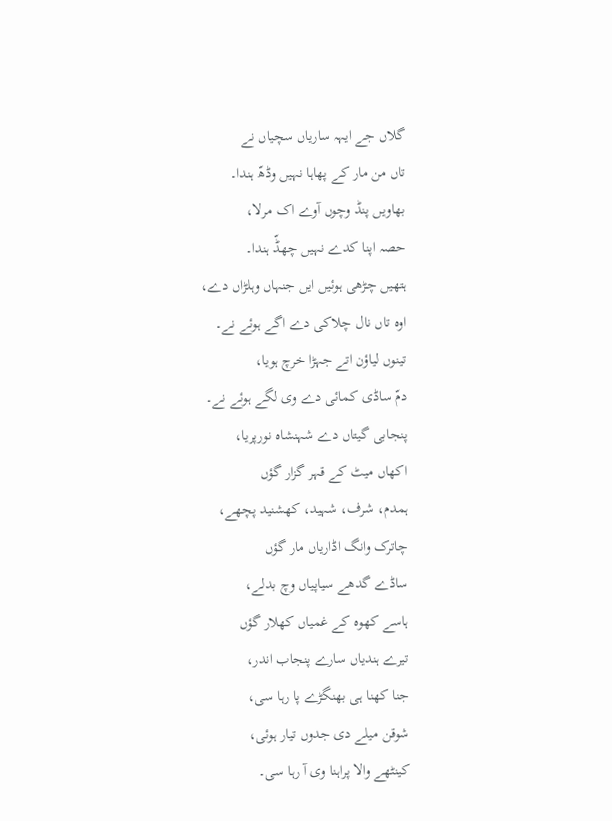گلاں جے ایہہ ساریاں سچیاں نے
تاں من مار کے پھاہا نہیں وڈھّ ہندا۔
بھاویں پنڈ وچوں آوے اک مرلا،
حصہ اپنا کدے نہیں چھڈّ ہندا۔
ہتھیں چڑھی ہوئیں ایں جنہاں وہلڑاں دے،
اوہ تاں نال چلاکی دے اگے ہوئے نے۔
تینوں لیاؤن اتے جہڑا خرچ ہویا،
دمّ ساڈی کمائی دے وی لگے ہوئے نے۔
پنجابی گیتاں دے شہنشاہ نورپریا،
اکھاں میٹ کے قہر گزار گؤں
ہمدم، شرف، شہید، کھشنید پچھے،
چاترک وانگ اڈاریاں مار گؤں
ساڈے گدھے سیاپیاں وچ بدلے،
ہاسے کھوہ کے غمیاں کھلار گؤں
تیرے ہندیاں سارے پنجاب اندر،
جنا کھنا ہی بھنگڑے پا رہا سی،
شوقن میلے دی جدوں تیار ہوئی،
کینٹھے والا پراہنا وی آ رہا سی۔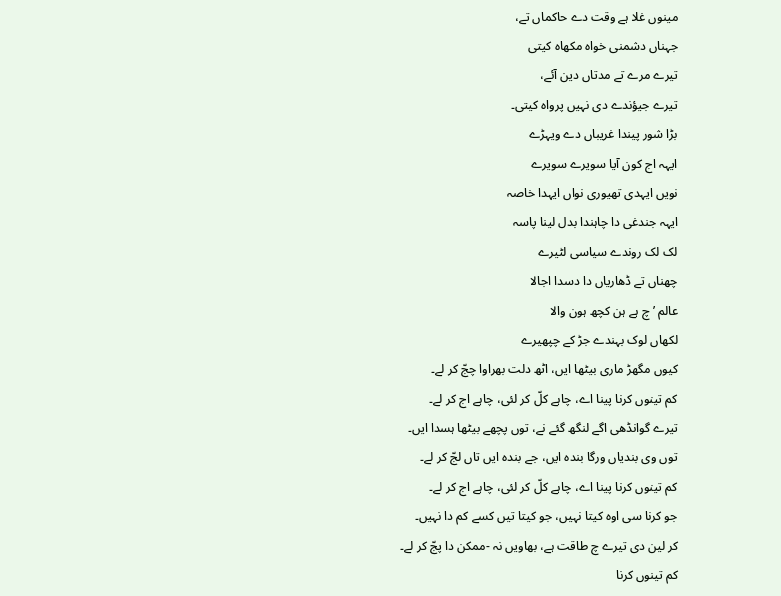مینوں غلا ہے وقت دے حاکماں تے،
جہناں دشمنی خواہ مکھاہ کیتی
تیرے مرے تے مدتاں دین آئے،
تیرے جیؤندے دی نہیں پرواہ کیتی۔
بڑا شور پیندا غریباں دے ویہڑے
ایہہ اج کون آیا سویرے سویرے
نویں ایہدی تھیوری نواں ایہدا خاصہ
ایہہ جندغی دا چاہندا بدل لینا پاسہ
لک لک روندے سیاسی لٹیرے
چھناں تے ڈھاریاں دا دسدا اجالا
عالم ’چ ہے ہن کچھ ہون والا
لکھاں لوک بہندے جڑ کے چپھیرے
کیوں مگھڑ ماری بیٹھا ایں، اٹھ دلت بھراوا چجّ کر لے۔
کم تینوں کرنا پینا اے، چاہے کلّ کر لئی، چاہے اج کر لے۔
تیرے گوانڈھی اگے لنگھ گئے نے، توں پچھے بیٹھا ہسدا ایں۔
توں وی بندیاں ورگا بندہ ایں، جے بندہ ایں تاں لجّ کر لے۔
کم تینوں کرنا پینا اے، چاہے کلّ کر لئی، چاہے اج کر لے۔
جو کرنا سی اوہ کیتا نہیں، جو کیتا تیں کسے کم دا نہیں۔
کر لین دی تیرے چ طاقت ہے، بھاویں نہ -ممکن دا پجّ کر لے۔
کم تینوں کرنا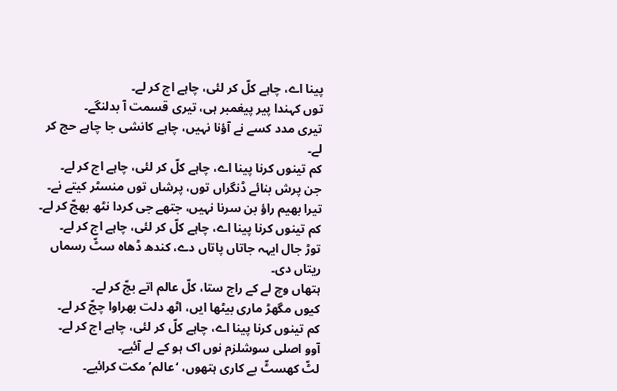پینا اے، چاہے کلّ کر لئی، چاہے اج کر لے۔
توں کہندا پیر پیغمبر ہی، تیری قسمت آ بدلنگے۔
تیری مدد کسے نے آؤنا نہیں، چاہے کانشی جا چاہے حج کر لے۔
کم تینوں کرنا پینا اے، چاہے کلّ کر لئی، چاہے اج کر لے۔
جن پرش بنائے ڈنگراں توں، پرشاں توں منسٹر کیتے نے۔
تیرا بھیم راؤ بن سرنا نہیں، جتھے جی کردا نٹھ بھجّ کر لے۔
کم تینوں کرنا پینا اے، چاہے کلّ کر لئی، چاہے اج کر لے۔
توڑ جال ایہہ جاتاں پاتاں دے، کندھ ڈھاہ سٹّ رسماں ریتاں دی۔
ہتھاں وچ لے کے راج ستا، کلّ عالم اتے بجّ کر لے۔
کیوں مگھڑ ماری بیٹھا ایں، اٹھ دلت بھراوا چجّ کر لے۔
کم تینوں کرنا پینا اے، چاہے کلّ کر لئی، چاہے اج کر لے۔
آوو اصلی سوشلزم نوں اک ہو کے لے آئیے۔
لٹّ کھسٹّ بے کاری ہتھوں، ‘عالم’ مکت کرائیے۔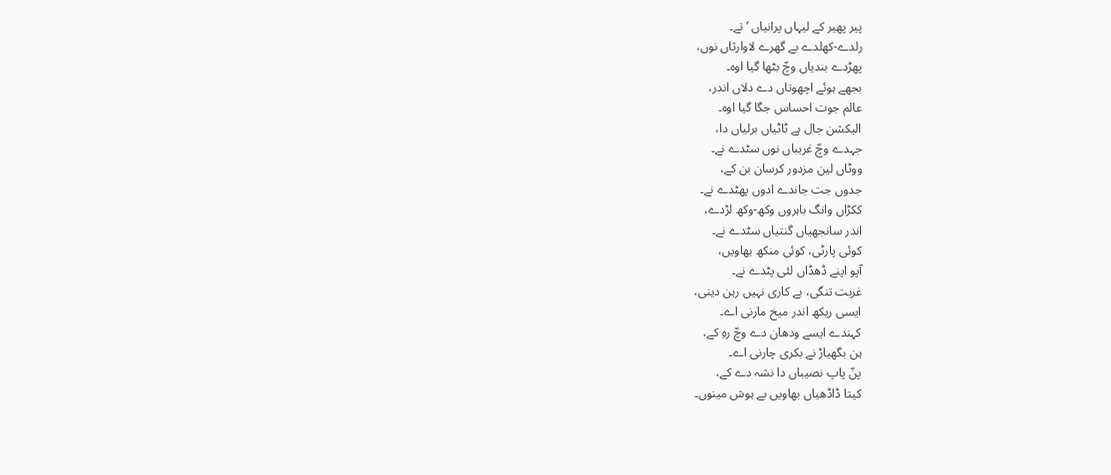پیر پھیر کے لیہاں پرانیاں ’تے۔
رلدے-کھلدے بے گھرے لاوارثاں نوں،
پھڑدے بندیاں وچّ بٹھا گیا اوہ۔
بجھے ہوئے اچھوتاں دے دلاں اندر،
عالم جوت احساس جگا گیا اوہ۔
الیکشن جال ہے ٹاٹیاں برلیاں دا،
جہدے وچّ غریباں نوں سٹدے نے۔
ووٹاں لین مزدور کرسان بن کے،
جدوں جت جاندے ادوں پھٹدے نے۔
ککڑاں وانگ باہروں وکھ-وکھ لڑدے،
اندر سانجھیاں گنتیاں سٹدے نے۔
کوئی پارٹی، کوئی منکھ بھاویں،
آپو اپنے ڈھڈاں لئی پٹدے نے۔
غربت تنگی، بے کاری نہیں رہن دینی،
ایسی ریکھ اندر میخ مارنی اے۔
کہندے ایسے ودھان دے وچّ رہِ کے،
ہن بگھیاڑ نے بکری چارنی اے۔
پنّ پاپ نصیباں دا نشہ دے کے،
کیتا ڈاڈھیاں بھاویں بے ہوش مینوں۔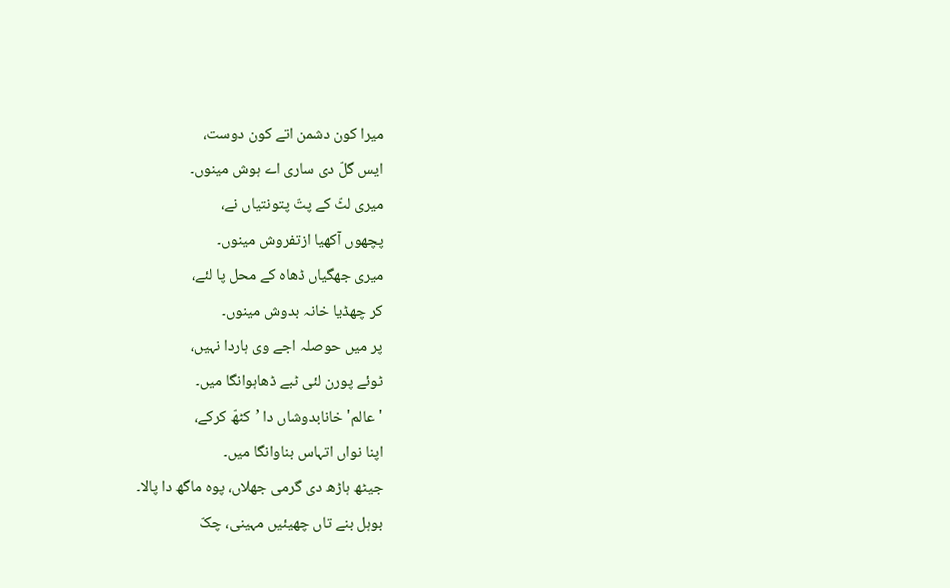میرا کون دشمن اتے کون دوست،
ایس گلّ دی ساری اے ہوش مینوں۔
میری لٹّ کے پتّ پتونتیاں نے،
پچھوں آکھیا ازتفروش مینوں۔
میری جھگیاں ڈھاہ کے محل پا لئے،
کر چھڈیا خانہ بدوش مینوں۔
پر میں حوصلہ اجے وی ہاردا نہیں،
ٹوئے پورن لئی ٹبے ڈھاہوانگا میں۔
'عالم' خانابدوشاں دا ’کٹھّ کرکے،
اپنا نواں اتہاس بناوانگا میں۔
جیٹھ ہاڑھ دی گرمی جھلاں، پوہ ماگھ دا پالا۔
بوہل بنے تاں چھیئیں مہینی، چکّ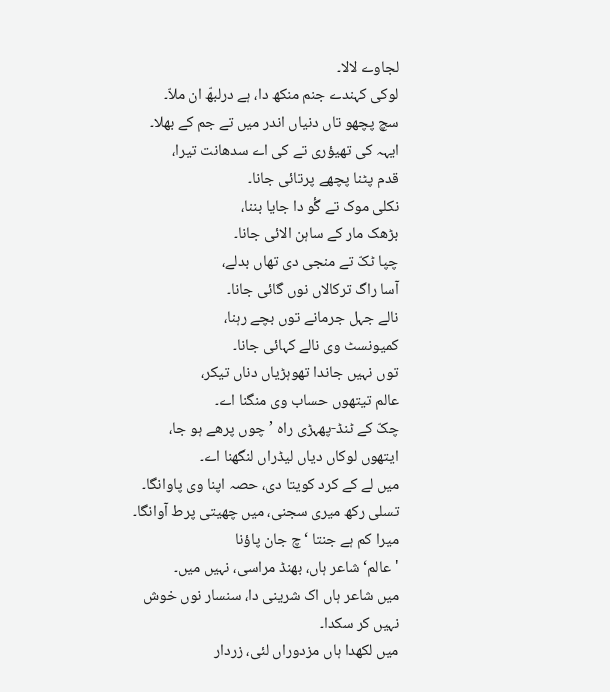لجاوے لالا۔
لوکی کہندے جنم منکھ دا، ہے درلبھّ ان ملاّ۔
سچ پچھو تاں دنیاں اندر میں تے جم کے بھلا۔
ایہہ کی تھیؤری تے کی اے سدھانت تیرا،
قدم پٹنا پچھے پرتائی جانا۔
نکلی موک تے گٔو دا جایا بننا،
بڑھک مار کے ساہن الائی جانا۔
چپا ٹکّ تے منجی دی تھاں بدلے،
آسا راگ ترکالاں نوں گائی جانا۔
نالے جہل جرمانے توں بچے رہنا،
کمیونسٹ وی نالے کہائی جانا۔
توں نہیں جاندا تھوہڑیاں دناں تیکر،
عالم تیتھوں حساب وی منگنا اے۔
چکّ کے ٹنڈ-پھہڑی راہ ’چوں پرھے ہو جا،
ایتھوں لوکاں دیاں لیڈراں لنگھنا اے۔
میں لے کے کرد کویتا دی، حصہ اپنا وی پاوانگا۔
تسلی رکھ میری سجنی، میں چھیتی پرط آوانگا۔
میرا کم ہے جنتا ‘چ جان پاؤنا
'عالم‘ شاعر ہاں، بھنڈ مراسی، نہیں میں۔
میں شاعر ہاں اک شرینی دا، سنسار نوں خوش نہیں کر سکدا۔
میں لکھدا ہاں مزدوراں لئی، زردار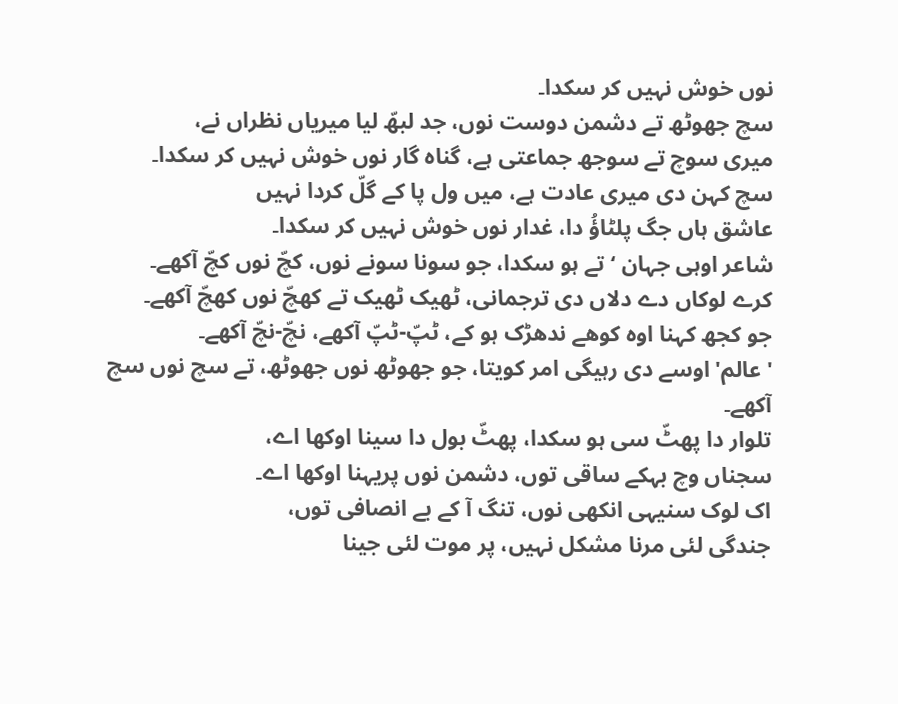نوں خوش نہیں کر سکدا۔
سچ جھوٹھ تے دشمن دوست نوں، جد لبھّ لیا میریاں نظراں نے،
میری سوچ تے سوجھ جماعتی ہے، گناہ گار نوں خوش نہیں کر سکدا۔
سچ کہن دی میری عادت ہے، میں ول پا کے گلّ کردا نہیں
عاشق ہاں جگ پلٹاؤُ دا، غدار نوں خوش نہیں کر سکدا۔
شاعر اوہی جہان ‘تے ہو سکدا، جو سونا سونے نوں، کچّ نوں کچّ آکھے۔
کرے لوکاں دے دلاں دی ترجمانی، ٹھیک ٹھیک تے کھچّ نوں کھچّ آکھے۔
جو کجھ کہنا اوہ کوھے ندھڑک ہو کے، ٹپّ-ٹپّ آکھے، نچّ-نچّ آکھے۔
'عالم' اوسے دی رہیگی امر کویتا، جو جھوٹھ نوں جھوٹھ، تے سچ نوں سچ آکھے۔
تلوار دا پھٹّ سی ہو سکدا، پھٹّ بول دا سینا اوکھا اے،
سجناں وچ بہکے ساقی توں، دشمن نوں پریہنا اوکھا اے۔
اک لوک سنیہی انکھی نوں، تنگ آ کے بے انصافی توں،
جندگی لئی مرنا مشکل نہیں، پر موت لئی جینا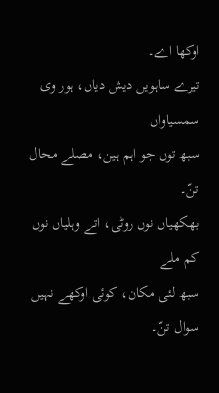اوکھا اے۔
تیرے ساہویں دیش دیاں، ہور وی سمسیاواں
سبھ توں جو اہم ہین، مصلے محال تنّ۔
بھکھیاں نوں روٹی، اتے وہلیاں نوں کم ملے
سبھ لئی مکان، کوئی اوکھے نہیں سوال تنّ۔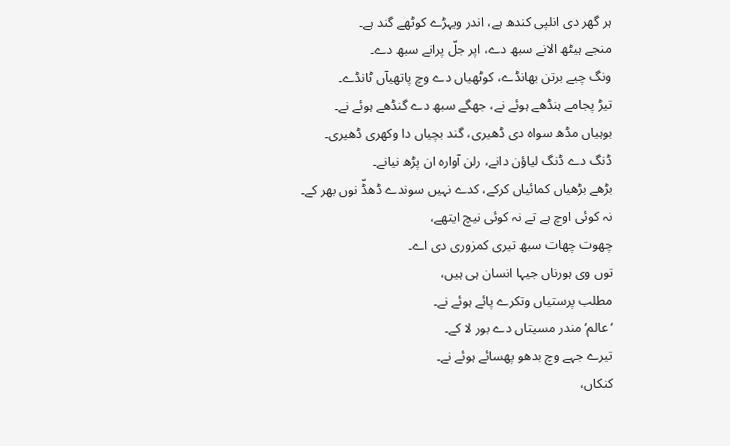ہر گھر دی انلپی کندھ ہے، اندر ویہڑے کوٹھے گند ہے۔
منجے ہیٹھ الانے سبھ دے، اپر جلّ پرانے سبھ دے۔
ونگ چبے برتن بھانڈے، کوٹھیاں دے وچ پاتھیآں ٹانڈے۔
تیڑ پجامے ہنڈھے ہوئے نے، جھگے سبھ دے گنڈھے ہوئے نے۔
بوہیاں مڈھ سواہ دی ڈھیری، گند بچیاں دا وکھری ڈھیری۔
ڈنگ دے ڈنگ لیاؤن دانے، رلن آوارہ ان پڑھ نیانے۔
بڑھے بڑھیاں کمائیاں کرکے، کدے نہیں سوندے ڈھڈّ نوں بھر کے۔
نہ کوئی اوچ ہے تے نہ کوئی نیچ ایتھے،
چھوت چھات سبھ تیری کمزوری دی اے۔
توں وی ہورناں جیہا انسان ہی ہیں،
مطلب پرستیاں وتکرے پائے ہوئے نے۔
‘عالم‘ مندر مسیتاں دے بور لا کے۔
تیرے جہے وچ بدھو پھسائے ہوئے نے۔
کنکاں،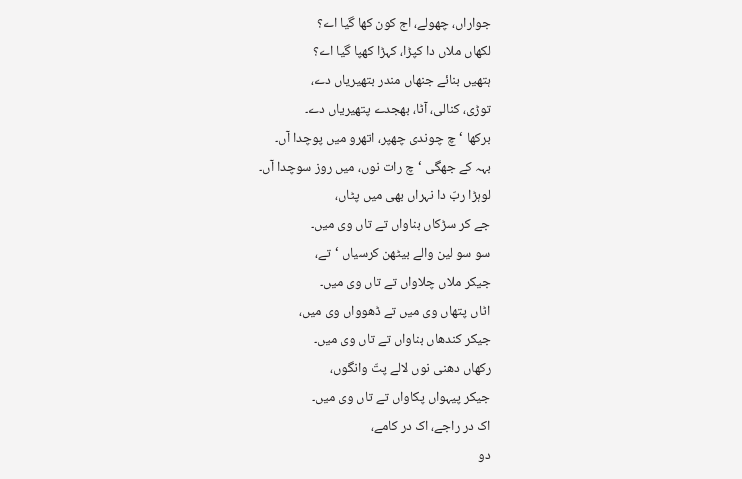جواراں، چھولے، اج کون کھا گیا اے؟
لکھاں ملاں دا کپڑا، کہڑا کھپا گیا اے؟
ہتھیں بنائے جنھاں مندر بتھیریاں دے،
توڑی، کنالی، آٹا، بھجدے پتھیریاں دے۔
برکھا ‘چ چوندی چھپر، اتھرو میں پوچدا آں۔
بہہ کے جھگی ‘چ رات نوں، میں روز سوچدا آں۔
لوہڑا ربّ دا نہراں بھی میں پٹاں،
جے کر سڑکاں بناواں تے تاں وی میں۔
سو سو لین والے بیٹھن کرسیاں ‘تے،
جیکر ملاں چلاواں تے تاں وی میں۔
اٹاں پتھاں وی میں تے ڈھوواں وی میں،
جیکر کندھاں بناواں تے تاں وی میں۔
رکھاں دھنی نوں لالے پتّ وانگوں،
جیکر پیہواں پکاواں تے تاں وی میں۔
اک در راجے، اک در کامے،
دو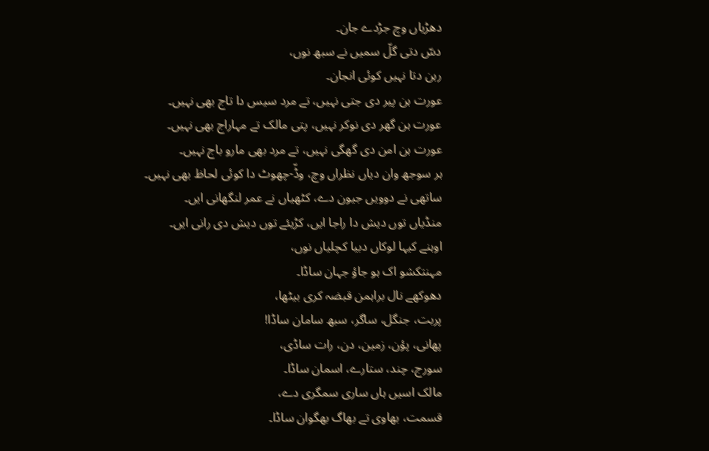دھڑیاں وچ جڑدے جان۔
دسّ دتی گلّ سمیں نے سبھ نوں،
رہن دتا نہیں کوئی انجان۔
عورت ہن پیر دی جتی نہیں، تے مرد سیس دا تاج بھی نہیں۔
عورت ہن گھر دی نوکر نہیں، پتی مالک تے مہاراج بھی نہیں۔
عورت ہن امن دی گھگی نہیں، تے مرد بھی مارو باج نہیں۔
ہر سوجھ وان دیاں نظراں وچ، وڈّ-چھوٹ دا کوئی لحاظ بھی نہیں۔
ساتھی نے دوویں جیون دے، کٹھیاں نے عمر لنگھانی ایں۔
منڈیاں توں دیش دا راجا ایں، کڑیئے توں دیش دی رانی ایں۔
اوہنے کیہا لوکاں دبیا کچلیاں نوں،
مہنتکشو اک ہو جاؤ جہان ساڈا۔
دھوکھے نال براہمن قبضہ کری بیٹھا،
پربت، جنگل، ساگر، سبھ سامان ساڈا!
پھانی، پؤن، زمین، دن، رات ساڈی،
سورج، چند، ستارے، اسمان ساڈا۔
مالک اسیں ہاں ساری سمگری دے،
قسمت، بھاوی تے بھاگ بھگوان ساڈا۔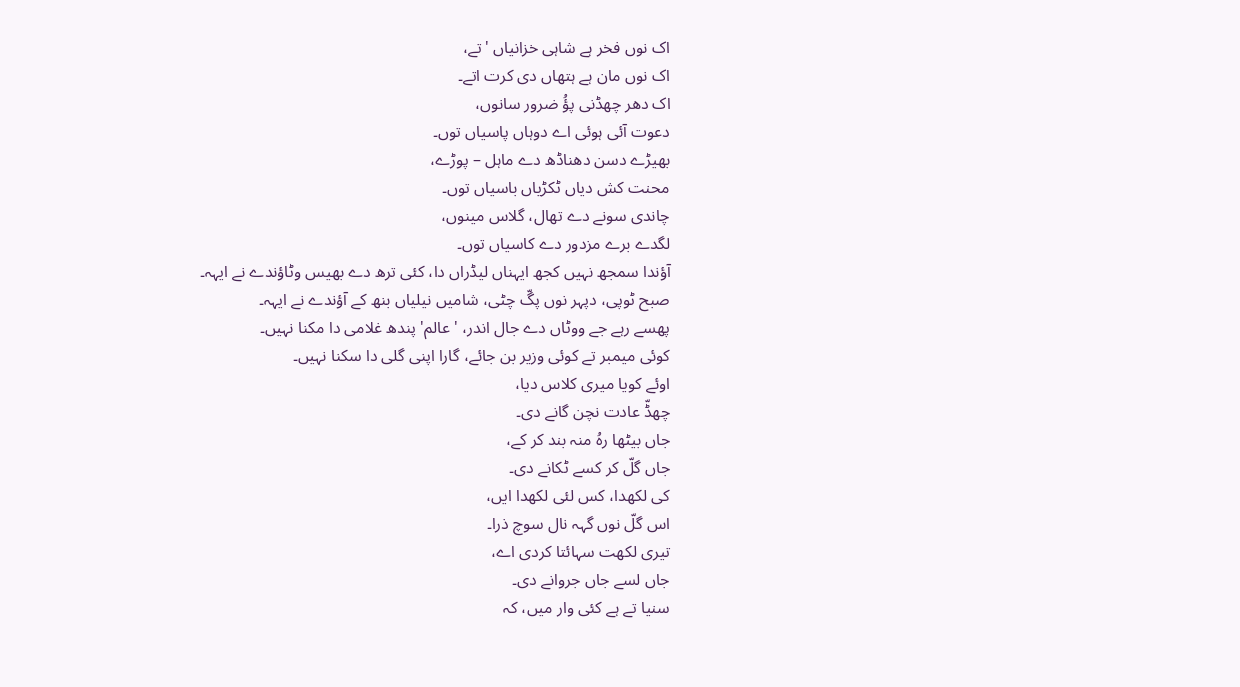اک نوں فخر ہے شاہی خزانیاں 'تے،
اک نوں مان ہے ہتھاں دی کرت اتے۔
اک دھر چھڈنی پؤُ ضرور سانوں،
دعوت آئی ہوئی اے دوہاں پاسیاں توں۔
بھیڑے دسن دھناڈھ دے ماہل – پوڑے،
محنت کش دیاں ٹکڑیاں باسیاں توں۔
چاندی سونے دے تھال، گلاس مینوں،
لگدے برے مزدور دے کاسیاں توں۔
آؤندا سمجھ نہیں کجھ ایہناں لیڈراں دا، کئی ترھ دے بھیس وٹاؤندے نے ایہہ۔
صبح ٹوپی، دپہر نوں پگّ چٹی، شامیں نیلیاں بنھ کے آؤندے نے ایہہ۔
پھسے رہے جے ووٹاں دے جال اندر، 'عالم' پندھ غلامی دا مکنا نہیں۔
کوئی میمبر تے کوئی وزیر بن جائے، گارا اپنی گلی دا سکنا نہیں۔
اوئے کویا میری کلاس دیا،
چھڈّ عادت نچن گانے دی۔
جاں بیٹھا رہُ منہ بند کر کے،
جاں گلّ کر کسے ٹکانے دی۔
کی لکھدا، کس لئی لکھدا ایں،
اس گلّ نوں گہہ نال سوچ ذرا۔
تیری لکھت سہائتا کردی اے،
جاں لسے جاں جروانے دی۔
سنیا تے ہے کئی وار میں، کہ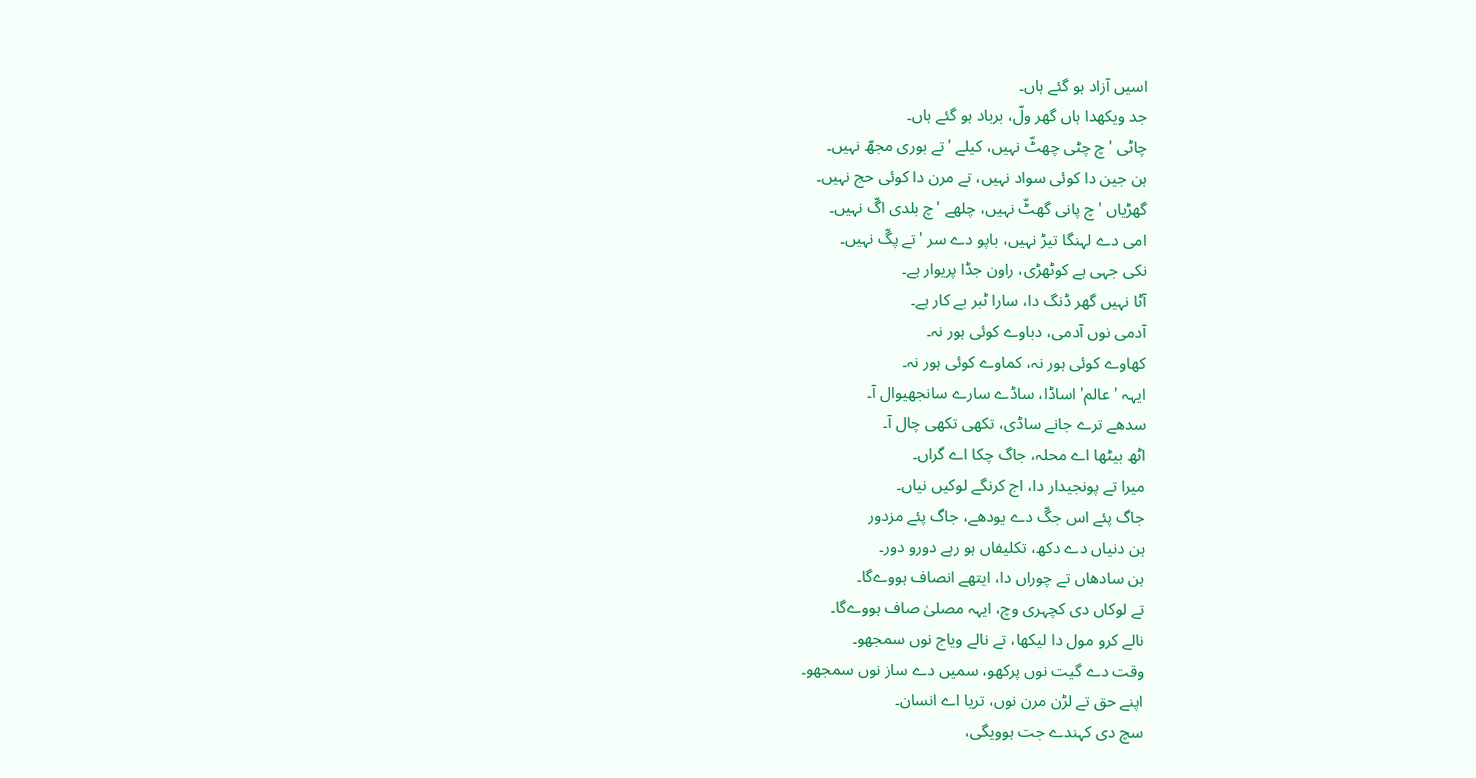اسیں آزاد ہو گئے ہاں۔
جد ویکھدا ہاں گھر ولّ، برباد ہو گئے ہاں۔
چاٹی 'چ چٹی چھٹّ نہیں، کیلے 'تے بوری مجھّ نہیں۔
ہن جین دا کوئی سواد نہیں، تے مرن دا کوئی حج نہیں۔
گھڑیاں 'چ پانی گھٹّ نہیں، چلھے 'چ بلدی اگّ نہیں۔
امی دے لہنگا تیڑ نہیں، باپو دے سر 'تے پگّ نہیں۔
نکی جہی ہے کوٹھڑی، راون جڈا پریوار ہے۔
آٹا نہیں گھر ڈنگ دا، سارا ٹبر بے کار ہے۔
آدمی نوں آدمی، دباوے کوئی ہور نہ۔
کھاوے کوئی ہور نہ، کماوے کوئی ہور نہ۔
ایہہ 'عالم' اساڈا، ساڈے سارے سانجھیوال آ۔
سدھے ترے جانے ساڈی، تکھی تکھی چال آ۔
اٹھ بیٹھا اے محلہ، جاگ چکا اے گراں۔
میرا تے پونجیدار دا، اج کرنگے لوکیں نیاں۔
جاگ پئے اس جگّ دے یودھے، جاگ پئے مزدور
ہن دنیاں دے دکھ، تکلیفاں ہو رہے دورو دور۔
ہن سادھاں تے چوراں دا، ایتھے انصاف ہووےگا۔
تے لوکاں دی کچہری وچ، ایہہ مصلیٰ صاف ہووےگا۔
نالے کرو مول دا لیکھا، تے نالے ویاج نوں سمجھو۔
وقت دے گیت نوں پرکھو، سمیں دے ساز نوں سمجھو۔
اپنے حق تے لڑن مرن نوں، تریا اے انسان۔
سچ دی کہندے جت ہوویگی،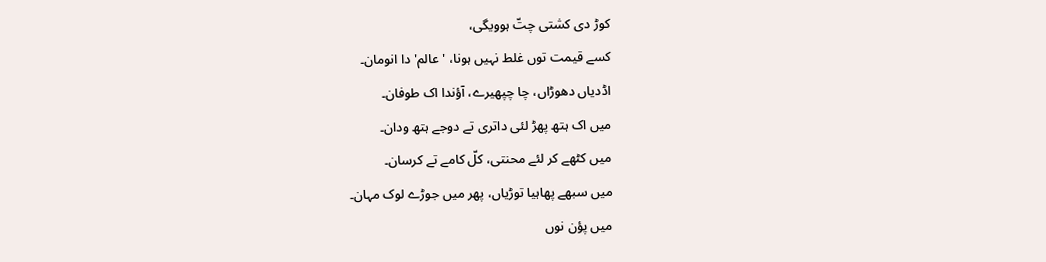کوڑ دی کشتی چتّ ہوویگی،
کسے قیمت توں غلط نہیں ہونا، 'عالم' دا انومان۔
اڈدیاں دھوڑاں، چا چپھیرے، آؤندا اک طوفان۔
میں اک ہتھ پھڑ لئی داتری تے دوجے ہتھ ودان۔
میں کٹھے کر لئے محنتی، کلّ کامے تے کرسان۔
میں سبھے پھاہیا توڑیاں، پھر میں جوڑے لوک مہان۔
میں پؤن نوں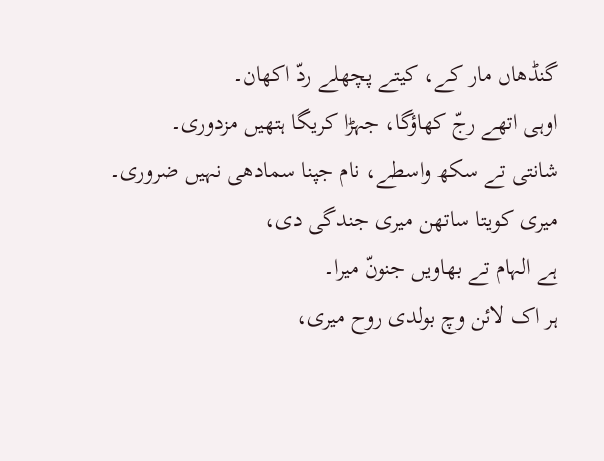گنڈھاں مار کے، کیتے پچھلے ردّ اکھان۔
اوہی اتھے رجّ کھاؤگا، جہڑا کریگا ہتھیں مزدوری۔
شانتی تے سکھ واسطے، نام جپنا سمادھی نہیں ضروری۔
میری کویتا ساتھن میری جندگی دی،
ہے الہام تے بھاویں جنونّ میرا۔
ہر اک لائن وچ بولدی روح میری،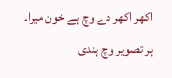اکھر اکھر دے وچ ہے خون میرا۔
ہر تصویر وچ ہندی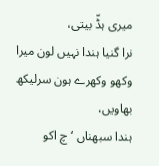میری ہڈّ بیتی،
نرا گنیا ہندا نہیں لون میرا
وکھو وکھرے ہون سرلیکھ بھاویں،
ہندا سبھناں ‘چ اکو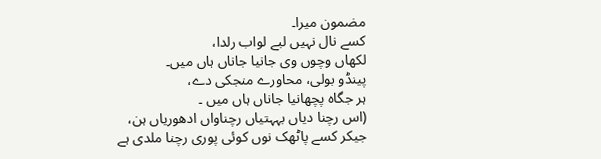مضمون میرا۔
کسے نال نہیں لبے لواب رلدا،
لکھاں وچوں وی جانیا جاناں ہاں میں۔
پینڈو بولی، محاورے منجکی دے،
ہر جگاہ پچھانیا جاناں ہاں میں ۔
(اس رچنا دیاں بہہتیاں رچناواں ادھوریاں ہن،
جیکر کسے پاٹھک نوں کوئی پوری رچنا ملدی ہے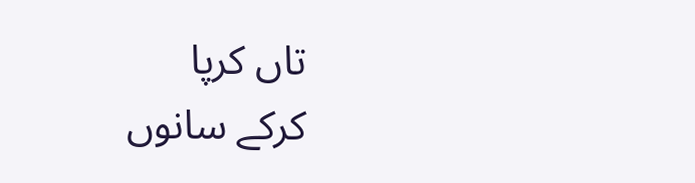تاں کرپا
کرکے سانوں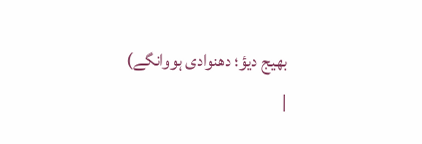بھیج دیؤ؛ دھنوادی ہووانگے)
|